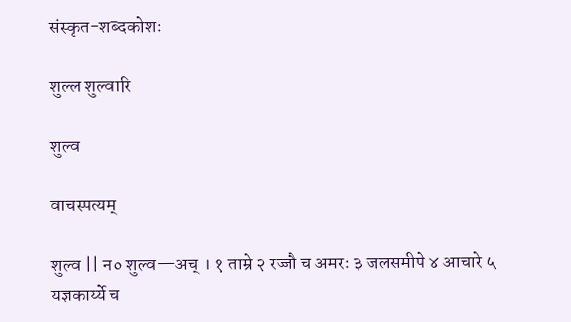संस्कृत-शब्दकोशः

शुल्ल शुल्वारि

शुल्व

वाचस्पत्यम्

शुल्व || न० शुल्व—अच् । १ ताम्रे २ रज्जौ च अमरः ३ जलसमीपे ४ आचारे ५ यज्ञकार्य्ये च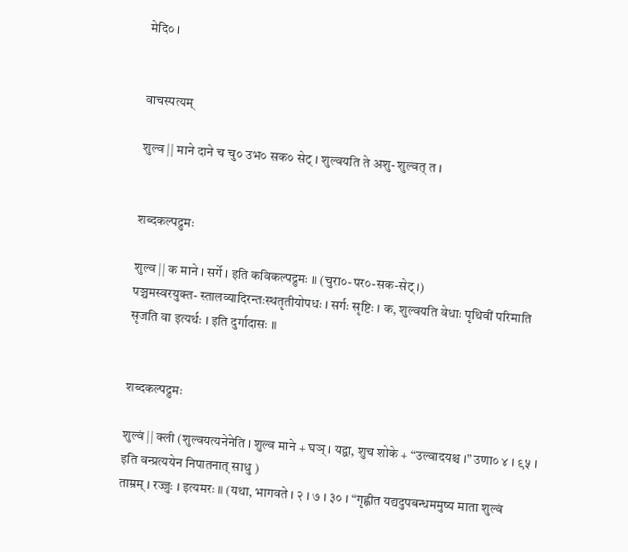मेदि० ।


वाचस्पत्यम्

शुल्व || माने दाने च चु० उभ० सक० सेट् । शुल्वयति ते अशु- शुल्वत् त ।


शब्दकल्पद्रुमः

शुल्व || क माने । सर्गे । इति कविकल्पद्रुमः ॥ (चुरा०-पर०-सक-सेट् ।)
पञ्चमस्वरयुक्त- स्तालव्यादिरन्तःस्थतृतीयोपधः । सर्गः सृष्टिः । क, शुल्वयति वेधाः पृथिवीं परिमाति सृजति वा इत्यर्थः । इति दुर्गादासः ॥


शब्दकल्पद्रुमः

शुल्वं || क्ली (शुल्वयत्यनेनेति । शुल्व माने + घञ् । यद्वा, शुच शोके + “उल्वादयश्च ।” उणा० ४ । ९५ । इति वन्प्रत्ययेन निपातनात् साधु )
ताम्रम् । रज्जुः । इत्यमरः ॥ (यथा, भागवते । २ । ७ । ३० । “गृह्णीत यद्यदुपबन्धममुष्य माता शुल्वं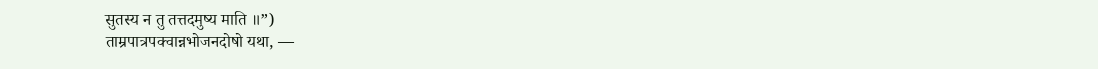सुतस्य न तु तत्तदमुष्य माति ॥”)
ताम्रपात्रपक्वान्नभोजनदोषो यथा, —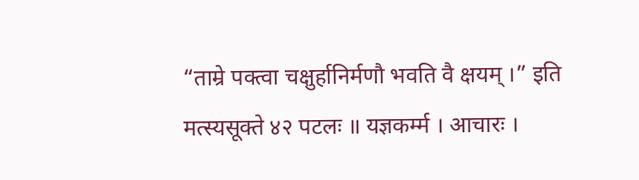“ताम्रे पक्त्वा चक्षुर्हानिर्मणौ भवति वै क्षयम् ।” इति मत्स्यसूक्ते ४२ पटलः ॥ यज्ञकर्म्म । आचारः ।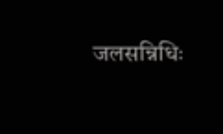जलसन्निधिः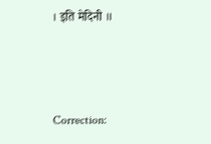। इति मेदिनी ॥



Correction: